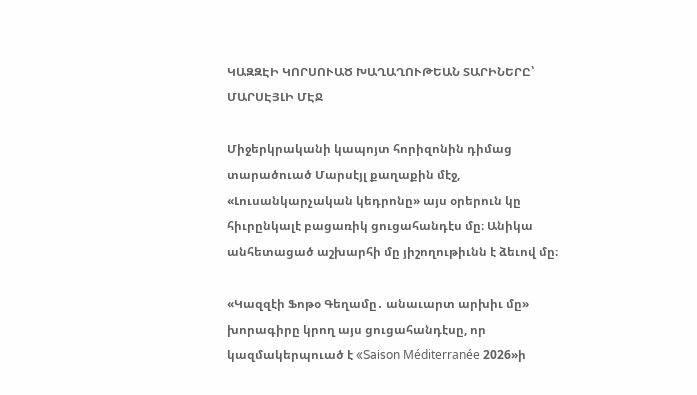ԿԱԶԶԷԻ ԿՈՐՍՈՒԱԾ ԽԱՂԱՂՈՒԹԵԱՆ ՏԱՐԻՆԵՐԸ՝ ՄԱՐՍԷՅԼԻ ՄԷՋ

Միջերկրականի կապոյտ հորիզոնին դիմաց տարածուած Մարսէյլ քաղաքին մէջ, «Լուսանկարչական կեդրոնը» այս օրերուն կը հիւրընկալէ բացառիկ ցուցահանդէս մը։ Անիկա անհետացած աշխարհի մը յիշողութիւնն է ձեւով մը։

«Կազզէի Ֆոթօ Գեղամը․ անաւարտ արխիւ մը» խորագիրը կրող այս ցուցահանդէսը, որ կազմակերպուած է «Saison Méditerranée 2026»ի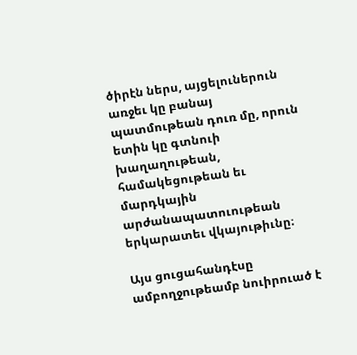ծիրէն ներս, այցելուներուն առջեւ կը բանայ պատմութեան դուռ մը, որուն ետին կը գտնուի խաղաղութեան, համակեցութեան եւ մարդկային արժանապատուութեան երկարատեւ վկայութիւնը։

Այս ցուցահանդէսը ամբողջութեամբ նուիրուած է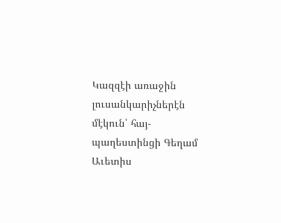Կազզէի առաջին լուսանկարիչներէն մէկուն՝ հայ-պաղեստինցի Գեղամ Աւետիս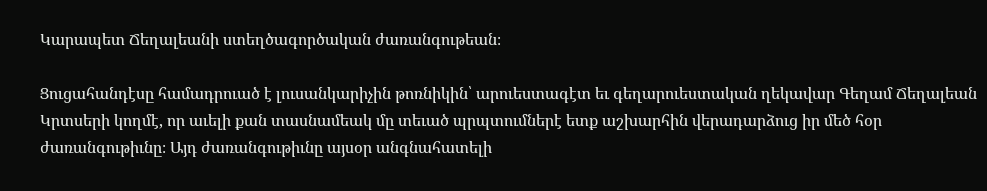Կարապետ Ճեղալեանի ստեղծագործական ժառանգութեան։

Ցուցահանդէսը համադրուած է լուսանկարիչին թոռնիկին՝ արուեստագէտ եւ գեղարուեստական ղեկավար Գեղամ Ճեղալեան Կրտսերի կողմէ, որ աւելի քան տասնամեակ մը տեւած պրպտումներէ ետք աշխարհին վերադարձուց իր մեծ հօր ժառանգութիւնը։ Այդ ժառանգութիւնը այսօր անգնահատելի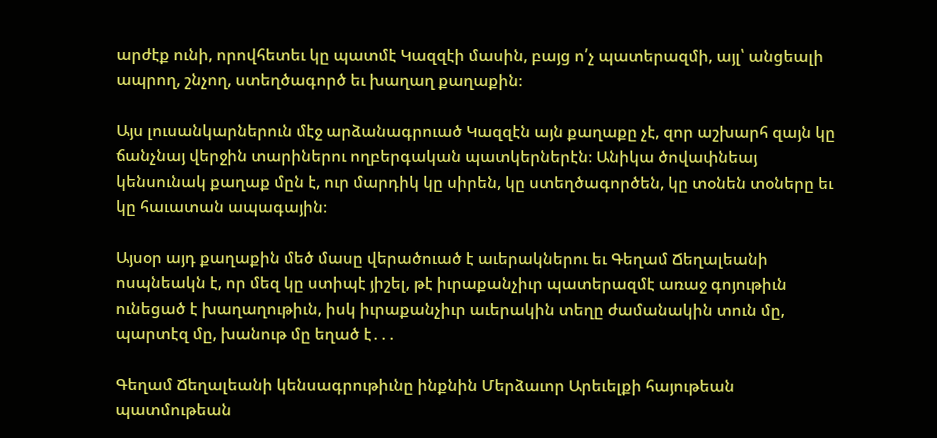արժէք ունի, որովհետեւ կը պատմէ Կազզէի մասին, բայց ո՛չ պատերազմի, այլ՝ անցեալի ապրող, շնչող, ստեղծագործ եւ խաղաղ քաղաքին։

Այս լուսանկարներուն մէջ արձանագրուած Կազզէն այն քաղաքը չէ, զոր աշխարհ զայն կը ճանչնայ վերջին տարիներու ողբերգական պատկերներէն։ Անիկա ծովափնեայ կենսունակ քաղաք մըն է, ուր մարդիկ կը սիրեն, կը ստեղծագործեն, կը տօնեն տօները եւ կը հաւատան ապագային։

Այսօր այդ քաղաքին մեծ մասը վերածուած է աւերակներու եւ Գեղամ Ճեղալեանի ոսպնեակն է, որ մեզ կը ստիպէ յիշել, թէ իւրաքանչիւր պատերազմէ առաջ գոյութիւն ունեցած է խաղաղութիւն, իսկ իւրաքանչիւր աւերակին տեղը ժամանակին տուն մը, պարտէզ մը, խանութ մը եղած է․․․

Գեղամ Ճեղալեանի կենսագրութիւնը ինքնին Մերձաւոր Արեւելքի հայութեան պատմութեան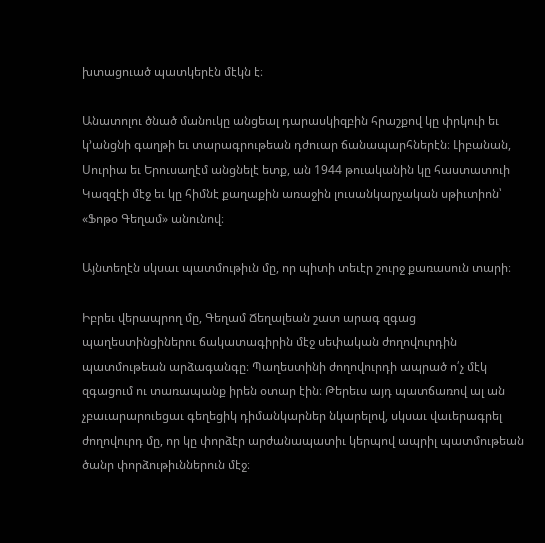խտացուած պատկերէն մէկն է։

Անատոլու ծնած մանուկը անցեալ դարասկիզբին հրաշքով կը փրկուի եւ կ՚անցնի գաղթի եւ տարագրութեան դժուար ճանապարհներէն։ Լիբանան, Սուրիա եւ Երուսաղէմ անցնելէ ետք, ան 1944 թուականին կը հաստատուի Կազզէի մէջ եւ կը հիմնէ քաղաքին առաջին լուսանկարչական սթիւտիոն՝ «Ֆոթօ Գեղամ» անունով։

Այնտեղէն սկսաւ պատմութիւն մը, որ պիտի տեւէր շուրջ քառասուն տարի։

Իբրեւ վերապրող մը, Գեղամ Ճեղալեան շատ արագ զգաց պաղեստինցիներու ճակատագիրին մէջ սեփական ժողովուրդին պատմութեան արձագանգը։ Պաղեստինի ժողովուրդի ապրած ո՛չ մէկ զգացում ու տառապանք իրեն օտար էին։ Թերեւս այդ պատճառով ալ ան չբաւարարուեցաւ գեղեցիկ դիմանկարներ նկարելով, սկսաւ վաւերագրել ժողովուրդ մը, որ կը փորձէր արժանապատիւ կերպով ապրիլ պատմութեան ծանր փորձութիւններուն մէջ։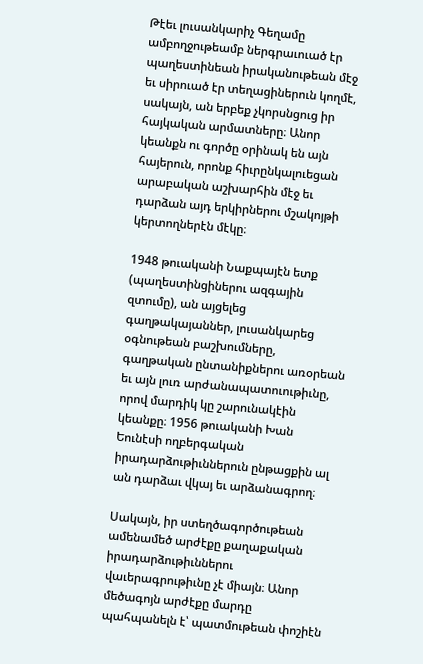Թէեւ լուսանկարիչ Գեղամը ամբողջութեամբ ներգրաւուած էր պաղեստինեան իրականութեան մէջ եւ սիրուած էր տեղացիներուն կողմէ, սակայն, ան երբեք չկորսնցուց իր հայկական արմատները։ Անոր կեանքն ու գործը օրինակ են այն հայերուն, որոնք հիւրընկալուեցան արաբական աշխարհին մէջ եւ դարձան այդ երկիրներու մշակոյթի կերտողներէն մէկը։

1948 թուականի Նաքպայէն ետք (պաղեստինցիներու ազգային զտումը), ան այցելեց գաղթակայաններ, լուսանկարեց օգնութեան բաշխումները, գաղթական ընտանիքներու առօրեան եւ այն լուռ արժանապատուութիւնը, որով մարդիկ կը շարունակէին կեանքը։ 1956 թուականի Խան Եունէսի ողբերգական իրադարձութիւններուն ընթացքին ալ ան դարձաւ վկայ եւ արձանագրող։

Սակայն, իր ստեղծագործութեան ամենամեծ արժէքը քաղաքական իրադարձութիւններու վաւերագրութիւնը չէ միայն։ Անոր մեծագոյն արժէքը մարդը պահպանելն է՝ պատմութեան փոշիէն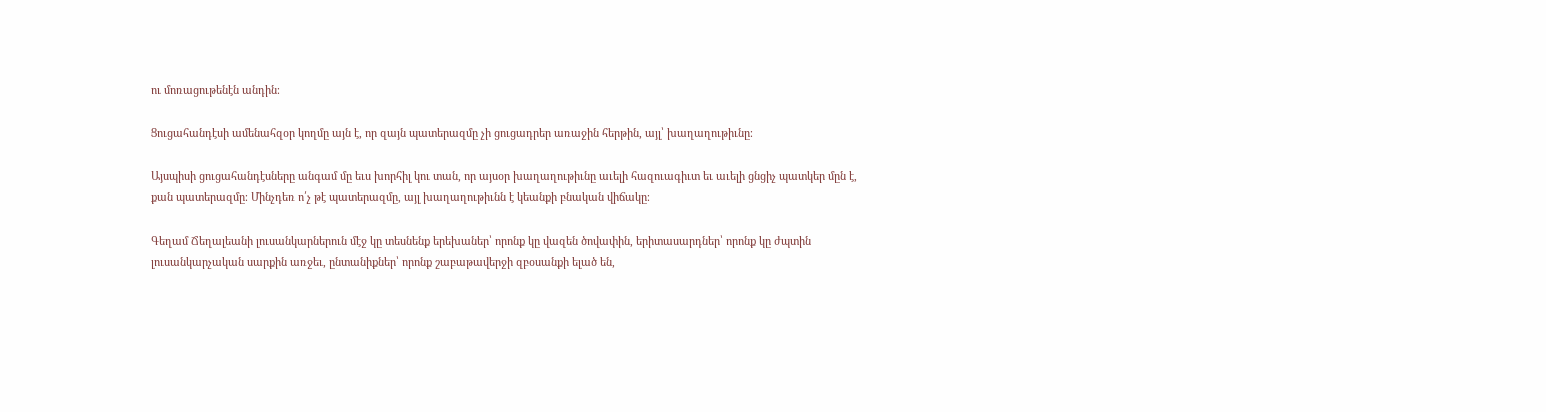ու մոռացութենէն անդին։

Ցուցահանդէսի ամենահզօր կողմը այն է, որ զայն պատերազմը չի ցուցադրեր առաջին հերթին, այլ՝ խաղաղութիւնը։

Այսպիսի ցուցահանդէսները անգամ մը եւս խորհիլ կու տան, որ այսօր խաղաղութիւնը աւելի հազուագիւտ եւ աւելի ցնցիչ պատկեր մըն է, քան պատերազմը։ Մինչդեռ ո՛չ թէ պատերազմը, այլ խաղաղութիւնն է կեանքի բնական վիճակը։

Գեղամ Ճեղալեանի լուսանկարներուն մէջ կը տեսնենք երեխաներ՝ որոնք կը վազեն ծովափին, երիտասարդներ՝ որոնք կը ժպտին լուսանկարչական սարքին առջեւ, ընտանիքներ՝ որոնք շաբաթավերջի զբօսանքի ելած են,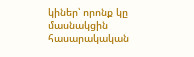կիներ՝ որոնք կը մասնակցին հասարակական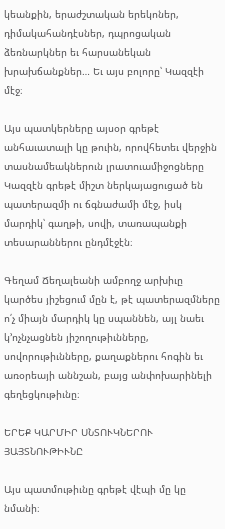կեանքին, երաժշտական երեկոներ, դիմակահանդէսներ, դպրոցական ձեռնարկներ եւ հարսանեկան խրախճանքներ… Եւ այս բոլորը՝ Կազզէի մէջ։

Այս պատկերները այսօր գրեթէ անհաւատալի կը թուին, որովհետեւ վերջին տասնամեակներուն լրատուամիջոցները Կազզէն գրեթէ միշտ ներկայացուցած են պատերազմի ու ճգնաժամի մէջ, իսկ մարդիկ՝ գաղթի, սովի, տառապանքի տեսարաններու ընդմէջէն։

Գեղամ Ճեղալեանի ամբողջ արխիւը կարծես յիշեցում մըն է, թէ պատերազմները ո՛չ միայն մարդիկ կը սպաննեն, այլ նաեւ կ՚ոչնչացնեն յիշողութիւնները, սովորութիւնները, քաղաքներու հոգին եւ առօրեայի աննշան, բայց անփոխարինելի գեղեցկութիւնը։

ԵՐԵՔ ԿԱՐՄԻՐ ՍՆՏՈՒԿՆԵՐՈՒ ՅԱՅՏՆՈՒԹԻՒՆԸ

Այս պատմութիւնը գրեթէ վէպի մը կը նմանի։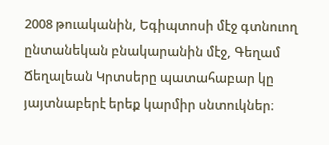2008 թուականին, Եգիպտոսի մէջ գտնուող ընտանեկան բնակարանին մէջ, Գեղամ Ճեղալեան Կրտսերը պատահաբար կը յայտնաբերէ երեք կարմիր սնտուկներ։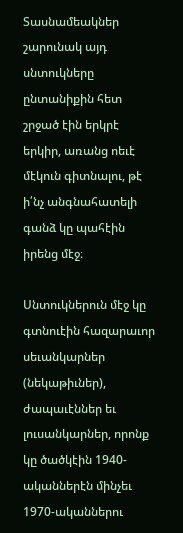Տասնամեակներ շարունակ այդ սնտուկները ընտանիքին հետ շրջած էին երկրէ երկիր, առանց ոեւէ մէկուն գիտնալու, թէ ի՛նչ անգնահատելի գանձ կը պահէին իրենց մէջ։

Սնտուկներուն մէջ կը գտնուէին հազարաւոր սեւանկարներ (նեկաթիւներ), ժապաւէններ եւ լուսանկարներ, որոնք կը ծածկէին 1940-ականներէն մինչեւ 1970-ականներու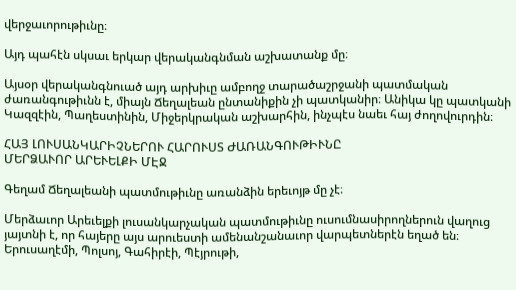վերջաւորութիւնը։

Այդ պահէն սկսաւ երկար վերականգնման աշխատանք մը։

Այսօր վերականգնուած այդ արխիւը ամբողջ տարածաշրջանի պատմական ժառանգութիւնն է, միայն Ճեղալեան ընտանիքին չի պատկանիր։ Անիկա կը պատկանի Կազզէին, Պաղեստինին, Միջերկրական աշխարհին, ինչպէս նաեւ հայ ժողովուրդին։

ՀԱՅ ԼՈՒՍԱՆԿԱՐԻՉՆԵՐՈՒ ՀԱՐՈՒՍՏ ԺԱՌԱՆԳՈՒԹԻՒՆԸ
ՄԵՐՁԱՒՈՐ ԱՐԵՒԵԼՔԻ ՄԷՋ

Գեղամ Ճեղալեանի պատմութիւնը առանձին երեւոյթ մը չէ։

Մերձաւոր Արեւելքի լուսանկարչական պատմութիւնը ուսումնասիրողներուն վաղուց յայտնի է, որ հայերը այս արուեստի ամենանշանաւոր վարպետներէն եղած են։ Երուսաղէմի, Պոլսոյ, Գահիրէի, Պէյրութի,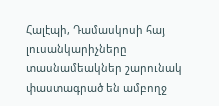Հալէպի, Դամասկոսի հայ լուսանկարիչները տասնամեակներ շարունակ փաստագրած են ամբողջ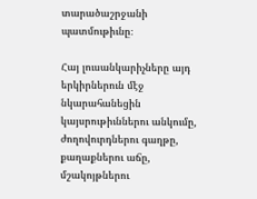տարածաշրջանի պատմութիւնը։

Հայ լուսանկարիչները այդ երկիրներուն մէջ նկարահանեցին կայսրութիւններու անկումը, ժողովուրդներու գաղթը, քաղաքներու աճը, մշակոյթներու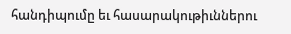հանդիպումը եւ հասարակութիւններու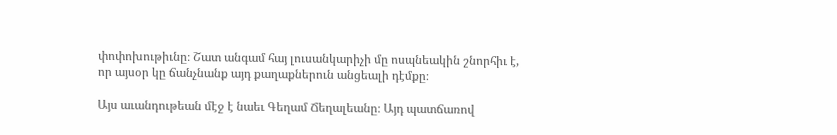փոփոխութիւնը։ Շատ անգամ հայ լուսանկարիչի մը ոսպնեակին շնորհիւ է, որ այսօր կը ճանչնանք այդ քաղաքներուն անցեալի դէմքը։

Այս աւանդութեան մէջ է նաեւ Գեղամ Ճեղալեանը։ Այդ պատճառով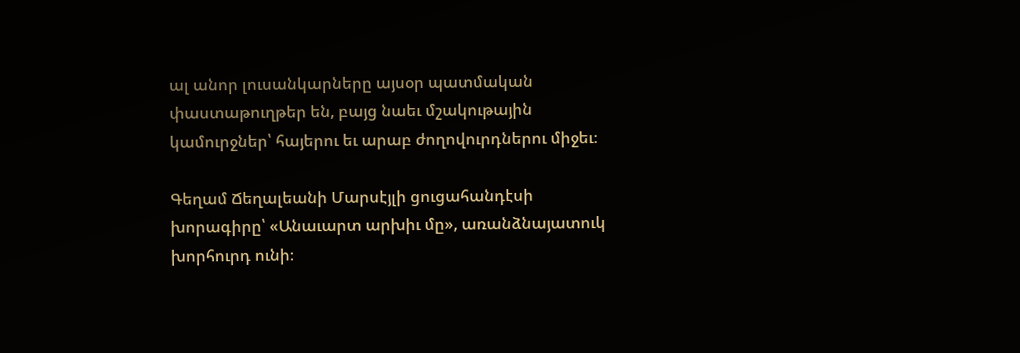ալ անոր լուսանկարները այսօր պատմական փաստաթուղթեր են, բայց նաեւ մշակութային կամուրջներ՝ հայերու եւ արաբ ժողովուրդներու միջեւ։

Գեղամ Ճեղալեանի Մարսէյլի ցուցահանդէսի խորագիրը՝ «Անաւարտ արխիւ մը», առանձնայատուկ խորհուրդ ունի։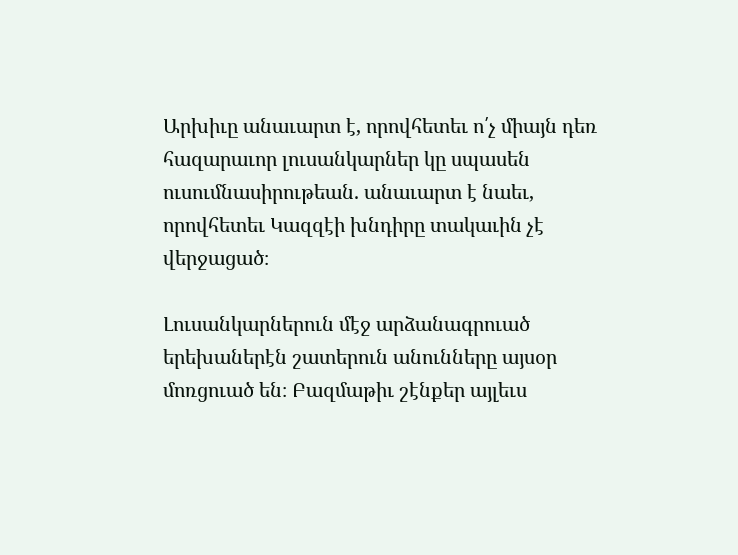Արխիւը անաւարտ է, որովհետեւ ո՛չ միայն դեռ հազարաւոր լուսանկարներ կը սպասեն ուսումնասիրութեան. անաւարտ է նաեւ, որովհետեւ Կազզէի խնդիրը տակաւին չէ վերջացած։

Լուսանկարներուն մէջ արձանագրուած երեխաներէն շատերուն անունները այսօր մոռցուած են։ Բազմաթիւ շէնքեր այլեւս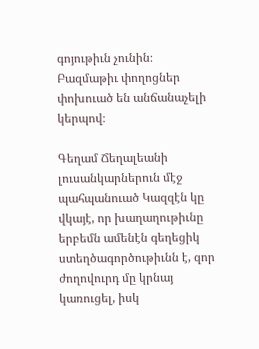գոյութիւն չունին։ Բազմաթիւ փողոցներ փոխուած են անճանաչելի կերպով։

Գեղամ Ճեղալեանի լուսանկարներուն մէջ պահպանուած Կազզէն կը վկայէ, որ խաղաղութիւնը երբեմն ամենէն գեղեցիկ ստեղծագործութիւնն է, զոր ժողովուրդ մը կրնայ կառուցել, իսկ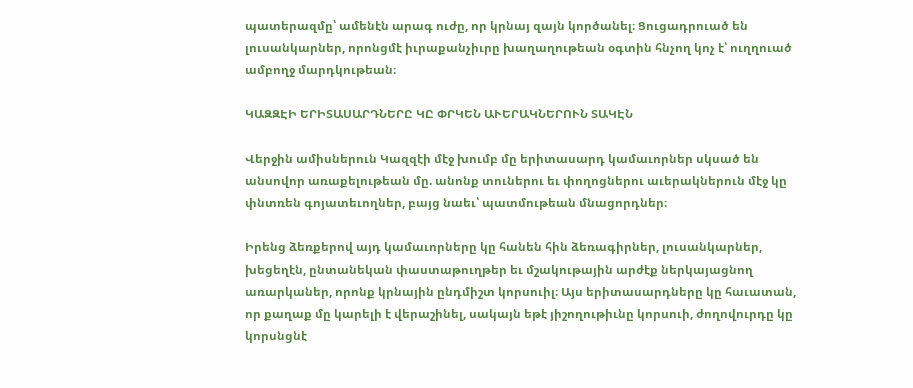պատերազմը՝ ամենէն արագ ուժը, որ կրնայ զայն կործանել։ Ցուցադրուած են լուսանկարներ, որոնցմէ իւրաքանչիւրը խաղաղութեան օգտին հնչող կոչ է՝ ուղղուած ամբողջ մարդկութեան։

ԿԱԶԶԷԻ ԵՐԻՏԱՍԱՐԴՆԵՐԸ ԿԸ ՓՐԿԵՆ ԱՒԵՐԱԿՆԵՐՈՒՆ ՏԱԿԷՆ

Վերջին ամիսներուն Կազզէի մէջ խումբ մը երիտասարդ կամաւորներ սկսած են անսովոր առաքելութեան մը. անոնք տուներու եւ փողոցներու աւերակներուն մէջ կը փնտռեն գոյատեւողներ, բայց նաեւ՝ պատմութեան մնացորդներ։

Իրենց ձեռքերով այդ կամաւորները կը հանեն հին ձեռագիրներ, լուսանկարներ, խեցեղէն, ընտանեկան փաստաթուղթեր եւ մշակութային արժէք ներկայացնող առարկաներ, որոնք կրնային ընդմիշտ կորսուիլ։ Այս երիտասարդները կը հաւատան, որ քաղաք մը կարելի է վերաշինել, սակայն եթէ յիշողութիւնը կորսուի, ժողովուրդը կը կորսնցնէ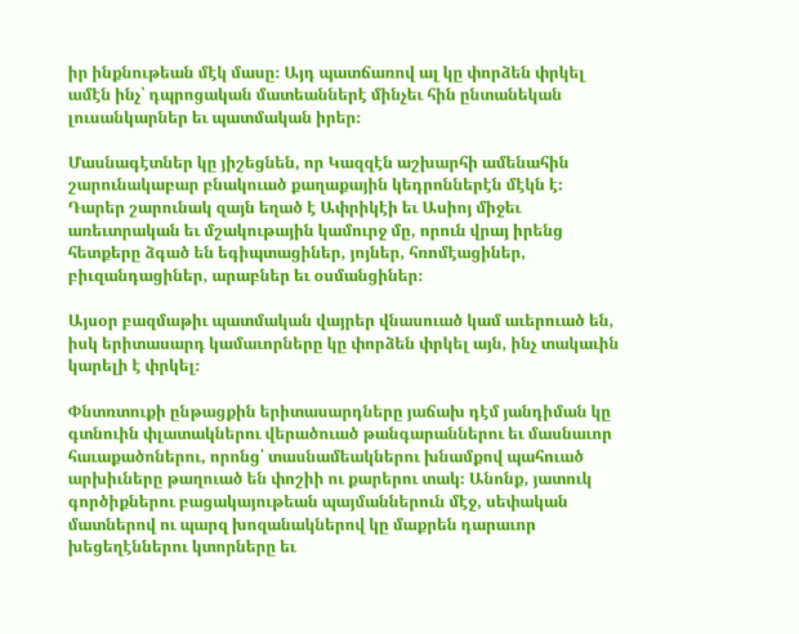իր ինքնութեան մէկ մասը։ Այդ պատճառով ալ կը փորձեն փրկել ամէն ինչ՝ դպրոցական մատեաններէ մինչեւ հին ընտանեկան լուսանկարներ եւ պատմական իրեր։

Մասնագէտներ կը յիշեցնեն, որ Կազզէն աշխարհի ամենահին շարունակաբար բնակուած քաղաքային կեդրոններէն մէկն է։ Դարեր շարունակ զայն եղած է Ափրիկէի եւ Ասիոյ միջեւ առեւտրական եւ մշակութային կամուրջ մը, որուն վրայ իրենց հետքերը ձգած են եգիպտացիներ, յոյներ, հռոմէացիներ, բիւզանդացիներ, արաբներ եւ օսմանցիներ։

Այսօր բազմաթիւ պատմական վայրեր վնասուած կամ աւերուած են, իսկ երիտասարդ կամաւորները կը փորձեն փրկել այն, ինչ տակաւին կարելի է փրկել։

Փնտռտուքի ընթացքին երիտասարդները յաճախ դէմ յանդիման կը գտնուին փլատակներու վերածուած թանգարաններու եւ մասնաւոր հաւաքածոներու, որոնց՝ տասնամեակներու խնամքով պահուած արխիւները թաղուած են փոշիի ու քարերու տակ։ Անոնք, յատուկ գործիքներու բացակայութեան պայմաններուն մէջ, սեփական մատներով ու պարզ խոզանակներով կը մաքրեն դարաւոր խեցեղէններու կտորները եւ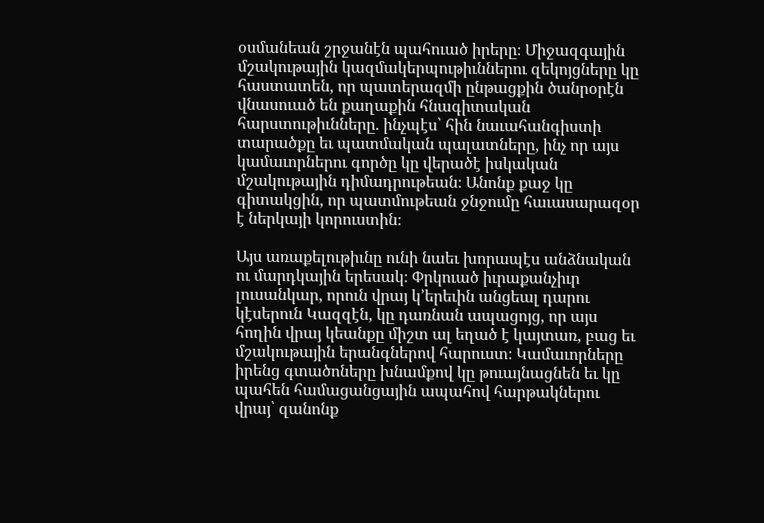օսմանեան շրջանէն պահուած իրերը։ Միջազգային մշակութային կազմակերպութիւններու զեկոյցները կը հաստատեն, որ պատերազմի ընթացքին ծանրօրէն վնասուած են քաղաքին հնագիտական հարստութիւնները. ինչպէս՝ հին նաւահանգիստի տարածքը եւ պատմական պալատները, ինչ որ այս կամաւորներու գործը կը վերածէ իսկական մշակութային դիմադրութեան։ Անոնք քաջ կը գիտակցին, որ պատմութեան ջնջումը հաւասարազօր է ներկայի կորուստին։

Այս առաքելութիւնը ունի նաեւ խորապէս անձնական ու մարդկային երեսակ։ Փրկուած իւրաքանչիւր լուսանկար, որուն վրայ կ՚երեւին անցեալ դարու կէսերուն Կազզէն, կը դառնան ապացոյց, որ այս հողին վրայ կեանքը միշտ ալ եղած է կայտառ, բաց եւ մշակութային երանգներով հարուստ։ Կամաւորները իրենց գտածոները խնամքով կը թուայնացնեն եւ կը պահեն համացանցային ապահով հարթակներու վրայ՝ զանոնք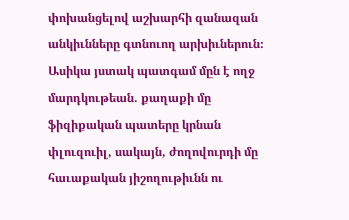փոխանցելով աշխարհի զանազան անկիւնները գտնուող արխիւներուն։ Ասիկա յստակ պատգամ մըն է ողջ մարդկութեան. քաղաքի մը ֆիզիքական պատերը կրնան փլուզուիլ, սակայն, ժողովուրդի մը հաւաքական յիշողութիւնն ու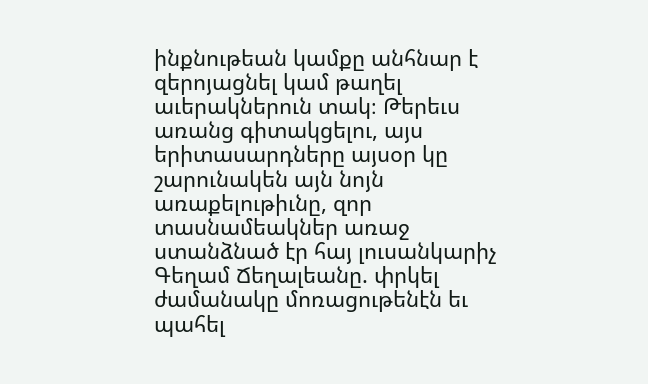ինքնութեան կամքը անհնար է զերոյացնել կամ թաղել աւերակներուն տակ։ Թերեւս առանց գիտակցելու, այս երիտասարդները այսօր կը շարունակեն այն նոյն առաքելութիւնը, զոր տասնամեակներ առաջ ստանձնած էր հայ լուսանկարիչ Գեղամ Ճեղալեանը. փրկել ժամանակը մոռացութենէն եւ պահել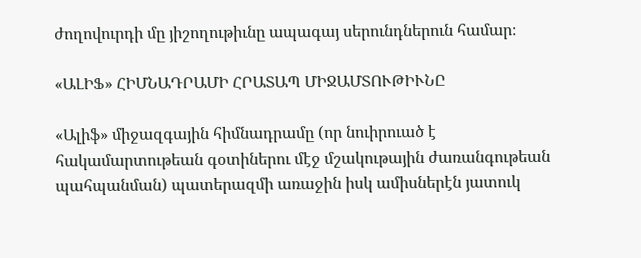ժողովուրդի մը յիշողութիւնը ապագայ սերունդներուն համար։

«ԱԼԻՖ» ՀԻՄՆԱԴՐԱՄԻ ՀՐԱՏԱՊ ՄԻՋԱՄՏՈՒԹԻՒՆԸ

«Ալիֆ» միջազգային հիմնադրամը (որ նուիրուած է հակամարտութեան գօտիներու մէջ մշակութային ժառանգութեան պահպանման) պատերազմի առաջին իսկ ամիսներէն յատուկ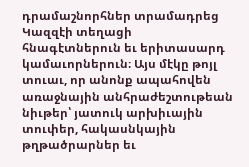դրամաշնորհներ տրամադրեց Կազզէի տեղացի հնագէտներուն եւ երիտասարդ կամաւորներուն։ Այս մէկը թոյլ տուաւ, որ անոնք ապահովեն առաջնային անհրաժեշտութեան նիւթեր՝ յատուկ արխիւային տուփեր, հակասնկային թղթածրարներ եւ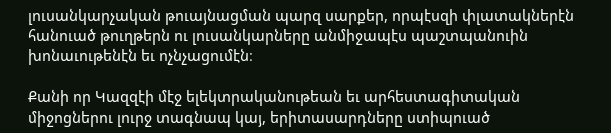լուսանկարչական թուայնացման պարզ սարքեր, որպէսզի փլատակներէն հանուած թուղթերն ու լուսանկարները անմիջապէս պաշտպանուին խոնաւութենէն եւ ոչնչացումէն։

Քանի որ Կազզէի մէջ ելեկտրականութեան եւ արհեստագիտական միջոցներու լուրջ տագնապ կայ, երիտասարդները ստիպուած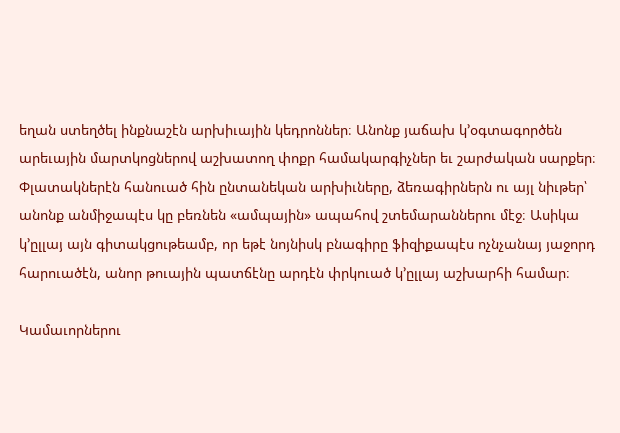եղան ստեղծել ինքնաշէն արխիւային կեդրոններ։ Անոնք յաճախ կ՚օգտագործեն արեւային մարտկոցներով աշխատող փոքր համակարգիչներ եւ շարժական սարքեր։ Փլատակներէն հանուած հին ընտանեկան արխիւները, ձեռագիրներն ու այլ նիւթեր՝ անոնք անմիջապէս կը բեռնեն «ամպային» ապահով շտեմարաններու մէջ։ Ասիկա կ՚ըլլայ այն գիտակցութեամբ, որ եթէ նոյնիսկ բնագիրը ֆիզիքապէս ոչնչանայ յաջորդ հարուածէն, անոր թուային պատճէնը արդէն փրկուած կ՚ըլլայ աշխարհի համար։

Կամաւորներու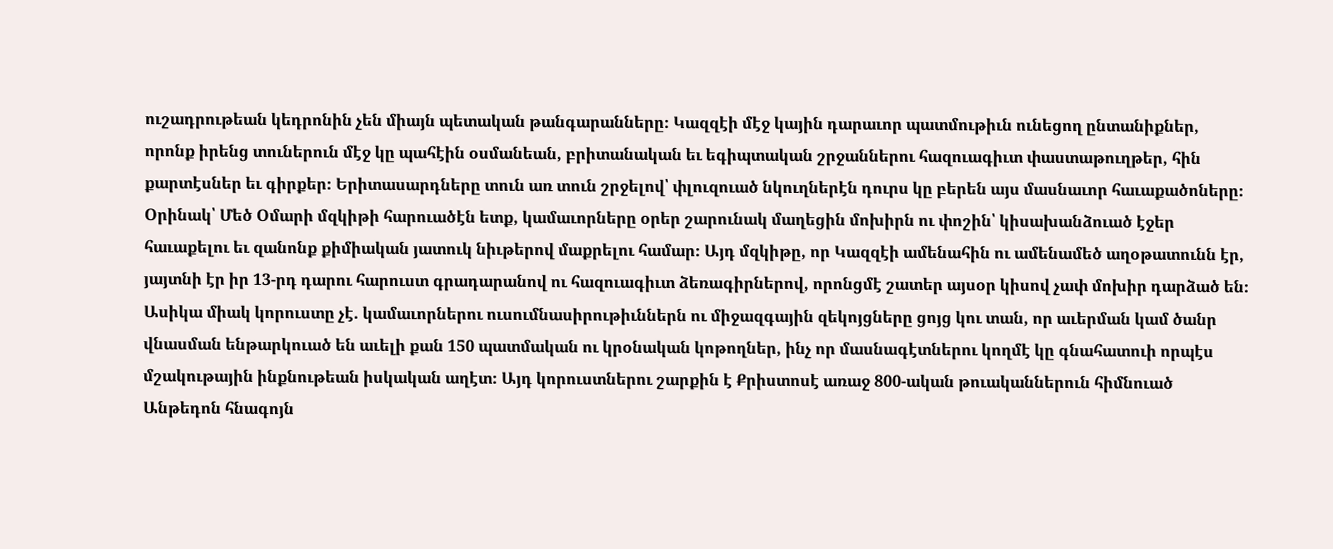ուշադրութեան կեդրոնին չեն միայն պետական թանգարանները։ Կազզէի մէջ կային դարաւոր պատմութիւն ունեցող ընտանիքներ, որոնք իրենց տուներուն մէջ կը պահէին օսմանեան, բրիտանական եւ եգիպտական շրջաններու հազուագիւտ փաստաթուղթեր, հին քարտէսներ եւ գիրքեր։ Երիտասարդները տուն առ տուն շրջելով՝ փլուզուած նկուղներէն դուրս կը բերեն այս մասնաւոր հաւաքածոները։ Օրինակ՝ Մեծ Օմարի մզկիթի հարուածէն ետք, կամաւորները օրեր շարունակ մաղեցին մոխիրն ու փոշին՝ կիսախանձուած էջեր հաւաքելու եւ զանոնք քիմիական յատուկ նիւթերով մաքրելու համար։ Այդ մզկիթը, որ Կազզէի ամենահին ու ամենամեծ աղօթատունն էր, յայտնի էր իր 13-րդ դարու հարուստ գրադարանով ու հազուագիւտ ձեռագիրներով, որոնցմէ շատեր այսօր կիսով չափ մոխիր դարձած են։ Ասիկա միակ կորուստը չէ. կամաւորներու ուսումնասիրութիւններն ու միջազգային զեկոյցները ցոյց կու տան, որ աւերման կամ ծանր վնասման ենթարկուած են աւելի քան 150 պատմական ու կրօնական կոթողներ, ինչ որ մասնագէտներու կողմէ կը գնահատուի որպէս մշակութային ինքնութեան իսկական աղէտ։ Այդ կորուստներու շարքին է Քրիստոսէ առաջ 800-ական թուականներուն հիմնուած Անթեդոն հնագոյն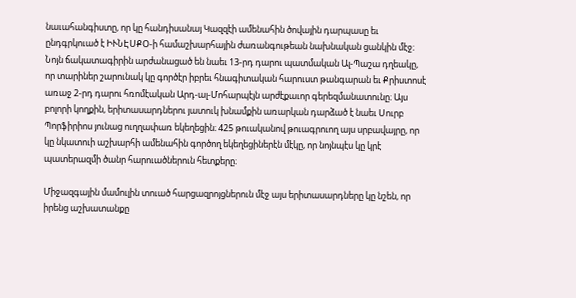նաւահանգիստը, որ կը հանդիսանայ Կազզէի ամենահին ծովային դարպասը եւ ընդգրկուած է ԻՒՆԷՍՔՕ-ի համաշխարհային ժառանգութեան նախնական ցանկին մէջ։ Նոյն ճակատագիրին արժանացած են նաեւ 13-րդ դարու պատմական Ալ-Պաշա դղեակը, որ տարիներ շարունակ կը գործէր իբրեւ հնագիտական հարուստ թանգարան եւ Քրիստոսէ առաջ 2-րդ դարու հռոմէական Արդ-ալ-Մոհարպէյն արժէքաւոր գերեզմանատունը։ Այս բոլորի կողքին, երիտասարդներու յատուկ խնամքին առարկան դարձած է նաեւ Սուրբ Պորֆիրիոս յունաց ուղղափառ եկեղեցին։ 425 թուականով թուագրուող այս սրբավայրը, որ կը նկատուի աշխարհի ամենահին գործող եկեղեցիներէն մէկը, որ նոյնպէս կը կրէ պատերազմի ծանր հարուածներուն հետքերը։

Միջազգային մամուլին տուած հարցազրոյցներուն մէջ այս երիտասարդները կը նշեն, որ իրենց աշխատանքը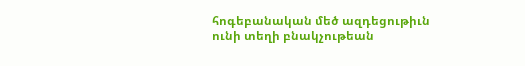հոգեբանական մեծ ազդեցութիւն ունի տեղի բնակչութեան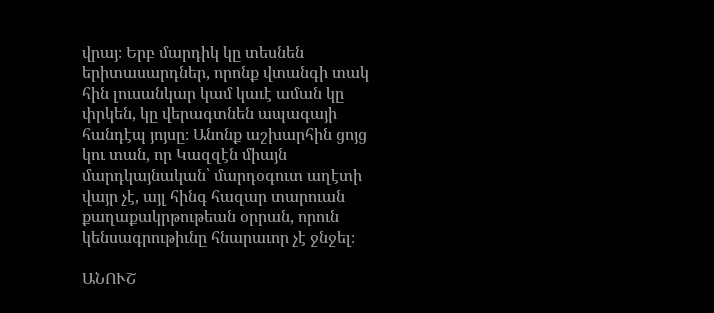վրայ։ Երբ մարդիկ կը տեսնեն երիտասարդներ, որոնք վտանգի տակ հին լուսանկար կամ կաւէ աման կը փրկեն, կը վերագտնեն ապագայի հանդէպ յոյսը։ Անոնք աշխարհին ցոյց կու տան, որ Կազզէն միայն մարդկայնական՝ մարդօգուտ աղէտի վայր չէ, այլ հինգ հազար տարուան քաղաքակրթութեան օրրան, որուն կենսագրութիւնը հնարաւոր չէ ջնջել։

ԱՆՈՒՇ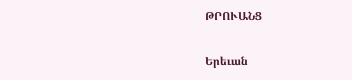ԹՐՈՒԱՆՑ

Երեւան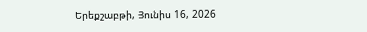Երեքշաբթի, Յունիս 16, 2026